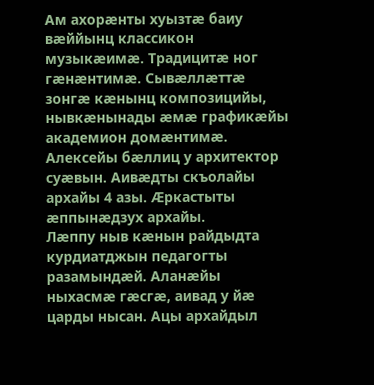Ам ахорæнты хуызтæ баиу вæййынц классикон музыкæимæ. Традицитæ ног гæнæнтимæ. Сывæллæттæ зонгæ кæнынц композицийы, нывкæнынады æмæ графикæйы академион домæнтимæ. Алексейы бæллиц у архитектор суæвын. Аивæдты скъолайы архайы 4 азы. Æркастыты æппынæдзух архайы.
Лæппу ныв кæнын райдыдта курдиатджын педагогты разамындæй. Аланæйы ныхасмæ гæсгæ, аивад у йæ царды нысан. Ацы архайдыл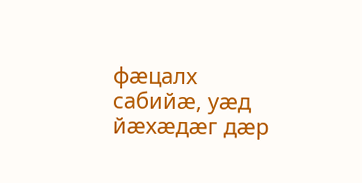фæцалх сабийæ, уæд йæхæдæг дæр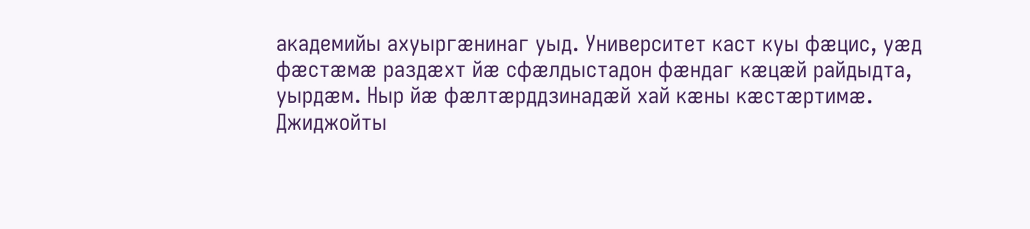академийы ахуыргæнинаг уыд. Университет каст куы фæцис, уæд фæстæмæ раздæхт йæ сфæлдыстадон фæндаг кæцæй райдыдта, уырдæм. Ныр йæ фæлтæрддзинадæй хай кæны кæстæртимæ.
Джиджойты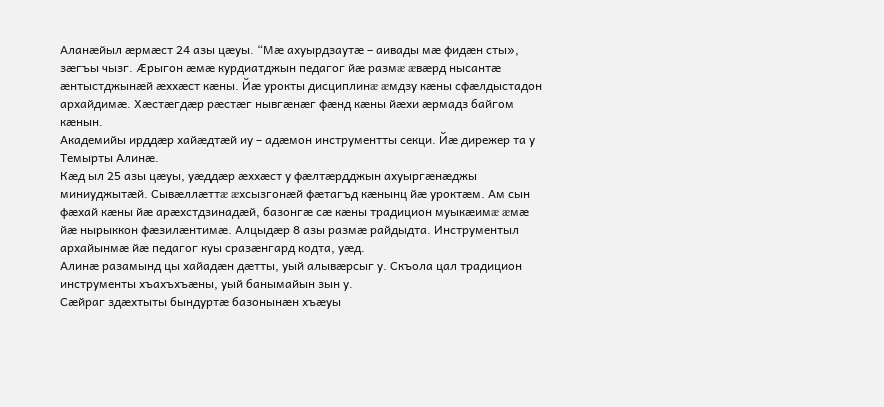Аланæйыл æрмæст 24 азы цæуы. “Мæ ахуырдзаутæ – аивады мæ фидæн сты», зæгъы чызг. Æрыгон æмæ курдиатджын педагог йæ размæ æвæрд нысантæ æнтыстджынæй æххæст кæны. Йæ урокты дисциплинæ æмдзу кæны сфæлдыстадон архайдимæ. Хæстæгдæр рæстæг нывгæнæг фæнд кæны йæхи æрмадз байгом кæнын.
Академийы ирддæр хайæдтæй иу – адæмон инструментты секци. Йæ дирежер та у Темырты Алинæ.
Кæд ыл 25 азы цæуы, уæддæр æххæст у фæлтæрдджын ахуыргæнæджы миниуджытæй. Сывæллæттæ æхсызгонæй фæтагъд кæнынц йæ уроктæм. Ам сын фæхай кæны йæ арæхстдзинадæй, базонгæ сæ кæны традицион муыкæимæ æмæ йæ нырыккон фæзилæнтимæ. Алцыдæр 8 азы размæ райдыдта. Инструментыл архайынмæ йæ педагог куы сразæнгард кодта, уæд.
Алинæ разамынд цы хайадæн дæтты, уый алывæрсыг у. Скъола цал традицион инструменты хъахъхъæны, уый банымайын зын у.
Сæйраг здæхтыты бындуртæ базонынæн хъæуы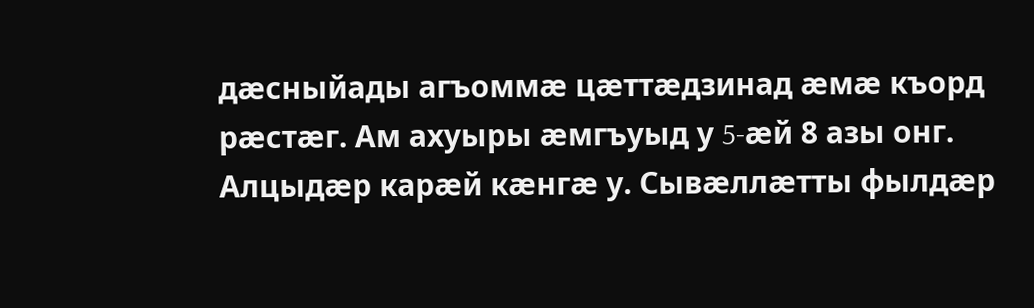дæсныйады агъоммæ цæттæдзинад æмæ къорд рæстæг. Ам ахуыры æмгъуыд у 5-æй 8 азы онг. Алцыдæр карæй кæнгæ у. Сывæллæтты фылдæр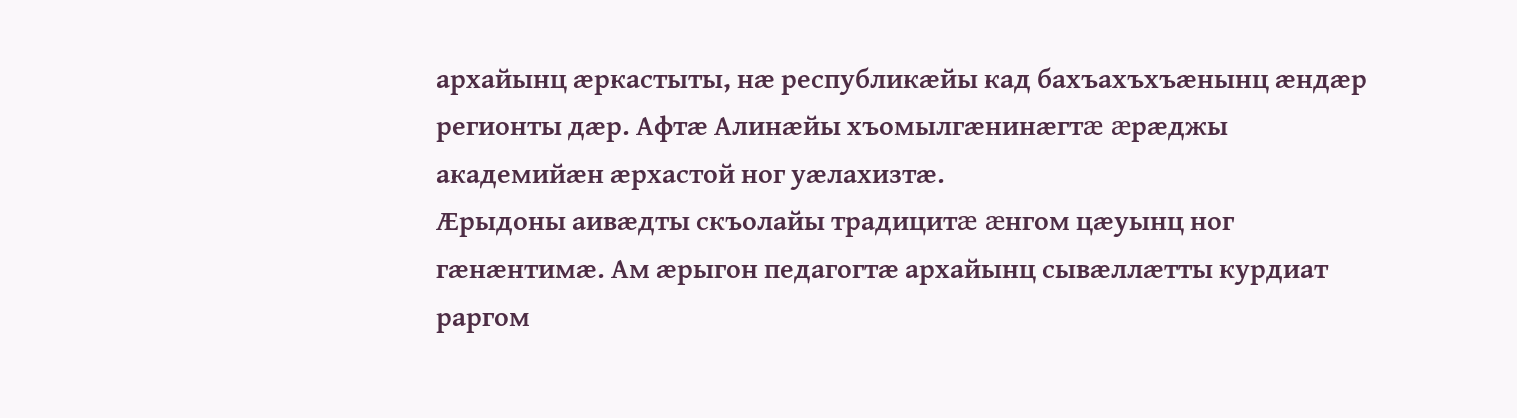архайынц æркастыты, нæ республикæйы кад бахъахъхъæнынц æндæр регионты дæр. Афтæ Алинæйы хъомылгæнинæгтæ æрæджы академийæн æрхастой ног уæлахизтæ.
Æрыдоны аивæдты скъолайы традицитæ æнгом цæуынц ног гæнæнтимæ. Ам æрыгон педагогтæ архайынц сывæллæтты курдиат раргом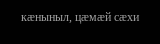кæныныл, цæмæй сæхи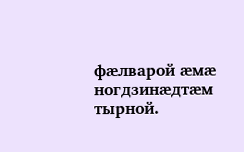фæлварой æмæ ногдзинæдтæм тырной.